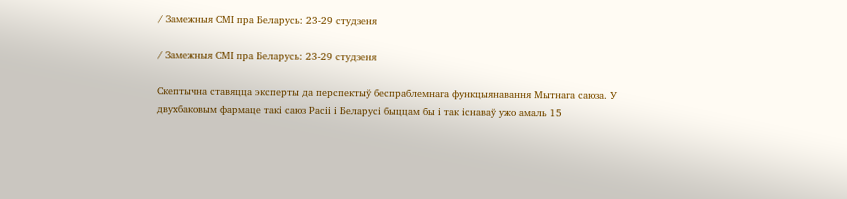/ Замежныя СМІ пра Беларусь: 23-29 студзеня

/ Замежныя СМІ пра Беларусь: 23-29 студзеня

Скептычна ставяцца эксперты да перспектыў беспраблемнага функцыянавання Мытнага саюза. У двухбаковым фармаце такі саюз Расіі і Беларусі быццам бы і так існаваў ужо амаль 15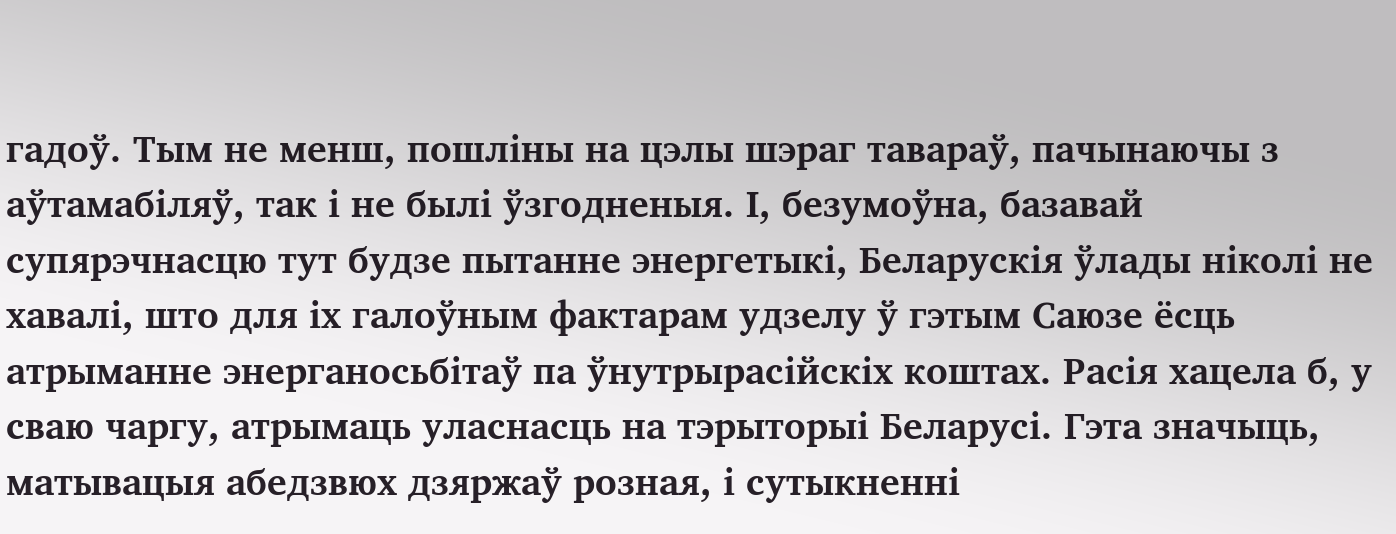гадоў. Тым не менш, пошліны на цэлы шэраг тавараў, пачынаючы з аўтамабіляў, так і не былі ўзгодненыя. І, безумоўна, базавай супярэчнасцю тут будзе пытанне энергетыкі, Беларускія ўлады ніколі не хавалі, што для іх галоўным фактарам удзелу ў гэтым Саюзе ёсць атрыманне энерганосьбітаў па ўнутрырасійскіх коштах. Расія хацела б, у сваю чаргу, атрымаць уласнасць на тэрыторыі Беларусі. Гэта значыць, матывацыя абедзвюх дзяржаў розная, і сутыкненні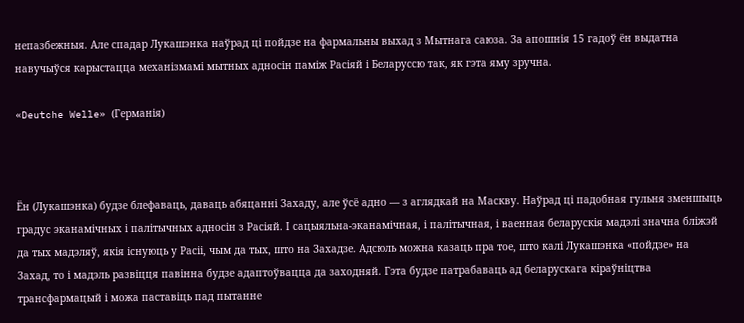непазбежныя. Але спадар Лукашэнка наўрад ці пойдзе на фармальны выхад з Мытнага саюза. За апошнія 15 гадоў ён выдатна навучыўся карыстацца механізмамі мытных адносін паміж Расіяй і Беларуссю так, як гэта яму зручна.

«Deutche Welle» (Германія)



Ён (Лукашэнка) будзе блефаваць, даваць абяцанні Захаду, але ўсё адно — з аглядкай на Маскву. Наўрад ці падобная гульня зменшыць градус эканамічных і палітычных адносін з Расіяй. І сацыяльна-эканамічная, і палітычная, і ваенная беларускія мадэлі значна бліжэй да тых мадэляў, якія існуюць у Расіі, чым да тых, што на Захадзе. Адсюль можна казаць пра тое, што калі Лукашэнка «пойдзе» на Захад, то і мадэль развіцця павінна будзе адаптоўвацца да заходняй. Гэта будзе патрабаваць ад беларускага кіраўніцтва трансфармацый і можа паставіць пад пытанне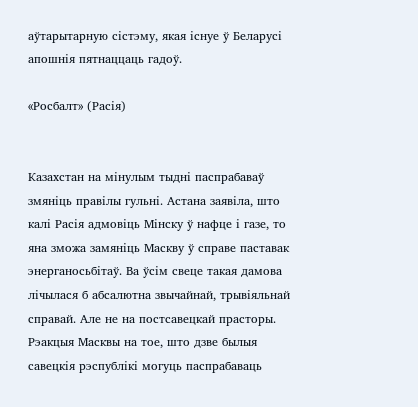аўтарытарную сістэму, якая існуе ў Беларусі апошнія пятнаццаць гадоў.

«Росбалт» (Расія)


Казахстан на мінулым тыдні паспрабаваў змяніць правілы гульні. Астана заявіла, што калі Расія адмовіць Мінску ў нафце і газе, то яна зможа замяніць Маскву ў справе паставак энерганосьбітаў. Ва ўсім свеце такая дамова лічылася б абсалютна звычайнай, трывіяльнай справай. Але не на постсавецкай прасторы. Рэакцыя Масквы на тое, што дзве былыя савецкія рэспублікі могуць паспрабаваць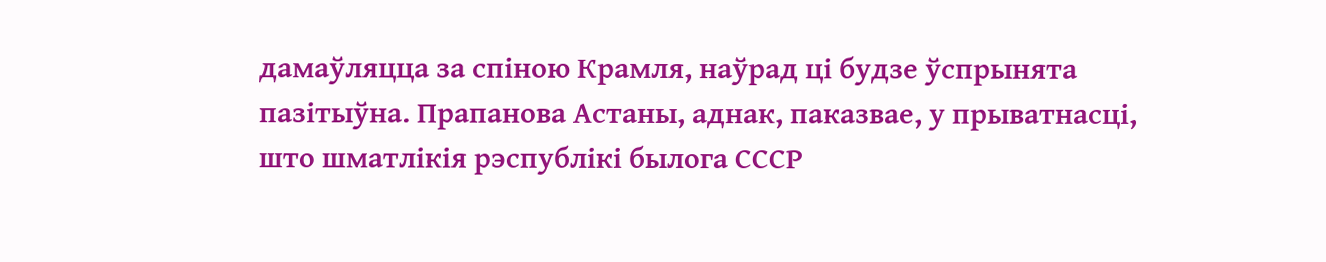дамаўляцца за спіною Крамля, наўрад ці будзе ўспрынята пазітыўна. Прапанова Астаны, аднак, паказвае, у прыватнасці, што шматлікія рэспублікі былога СССР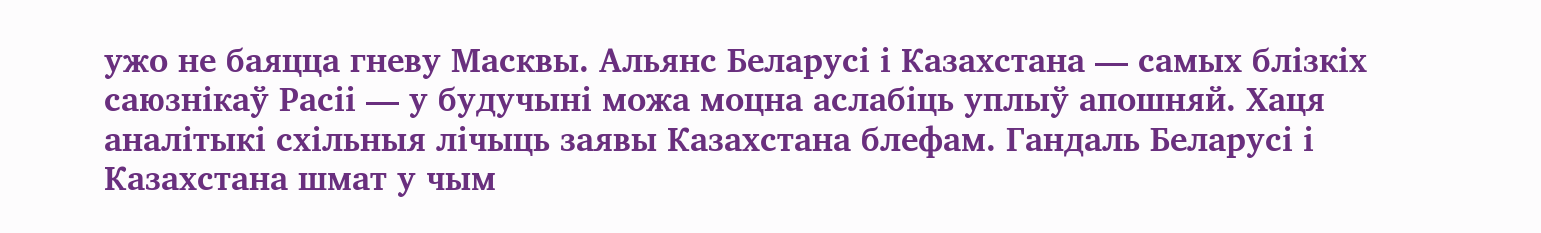ужо не баяцца гневу Масквы. Альянс Беларусі і Казахстана — самых блізкіх саюзнікаў Расіі — у будучыні можа моцна аслабіць уплыў апошняй. Хаця аналітыкі схільныя лічыць заявы Казахстана блефам. Гандаль Беларусі і Казахстана шмат у чым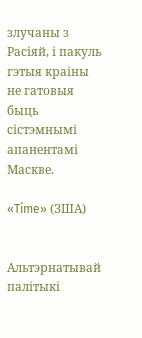злучаны з Расіяй, і пакуль гэтыя краіны не гатовыя быць сістэмнымі апанентамі Маскве.

«Time» (ЗША)


Альтэрнатывай палітыкі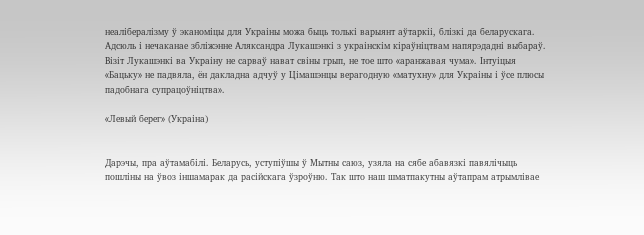неалібералізму ў эканоміцы для Украіны можа быць толькі варыянт аўтаркіі, блізкі да беларускага. Адсюль і нечаканае збліжэнне Аляксандра Лукашэнкі з украінскім кіраўніцтвам напярэдадні выбараў. Візіт Лукашэнкі ва Украіну не сарваў нават свіны грып, не тое што «аранжавая чума». Інтуіцыя «Бацьку» не падвяла, ён дакладна адчуў у Цімашэнцы верагодную «матухну» для Украіны і ўсе плюсы падобнага супрацоўніцтва».

«Левый берег» (Украіна)


Дарэчы, пра аўтамабілі. Беларусь, уступіўшы ў Мытны саюз, узяла на сябе абавязкі павялічыць пошліны на ўвоз іншамарак да расійскага ўзроўню. Так што наш шматпакутны аўтапрам атрымлівае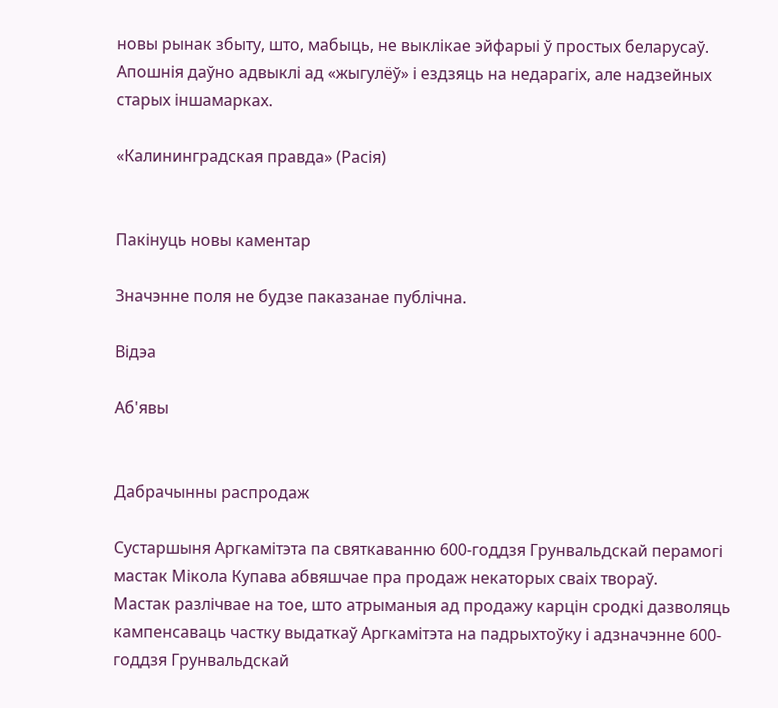новы рынак збыту, што, мабыць, не выклікае эйфарыі ў простых беларусаў. Апошнія даўно адвыклі ад «жыгулёў» і ездзяць на недарагіх, але надзейных старых іншамарках.

«Калининградская правда» (Расія)


Пакінуць новы каментар

Значэнне поля не будзе паказанае публічна.

Відэа

Аб'явы


Дабрачынны распродаж

Сустаршыня Аргкамітэта па святкаванню 600-годдзя Грунвальдскай перамогі мастак Мікола Купава абвяшчае пра продаж некаторых сваіх твораў.
Мастак разлічвае на тое, што атрыманыя ад продажу карцін сродкі дазволяць кампенсаваць частку выдаткаў Аргкамітэта на падрыхтоўку і адзначэнне 600-годдзя Грунвальдскай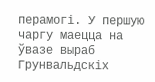перамогі. У першую чаргу маецца на ўвазе выраб Грунвальдскіх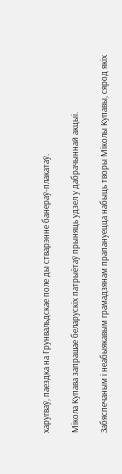харугваў, паездка на Грунвальдскае поле ды стварэнне банераў-плакатаў.

Мікола Купава запрашае беларускіх патрыётаў прыняць удзел у дабрачыннай акцыі.

Забяспечаным і неабыякавым грамадзянам прапануецца набыць творы Міколы Купавы, сярод якіх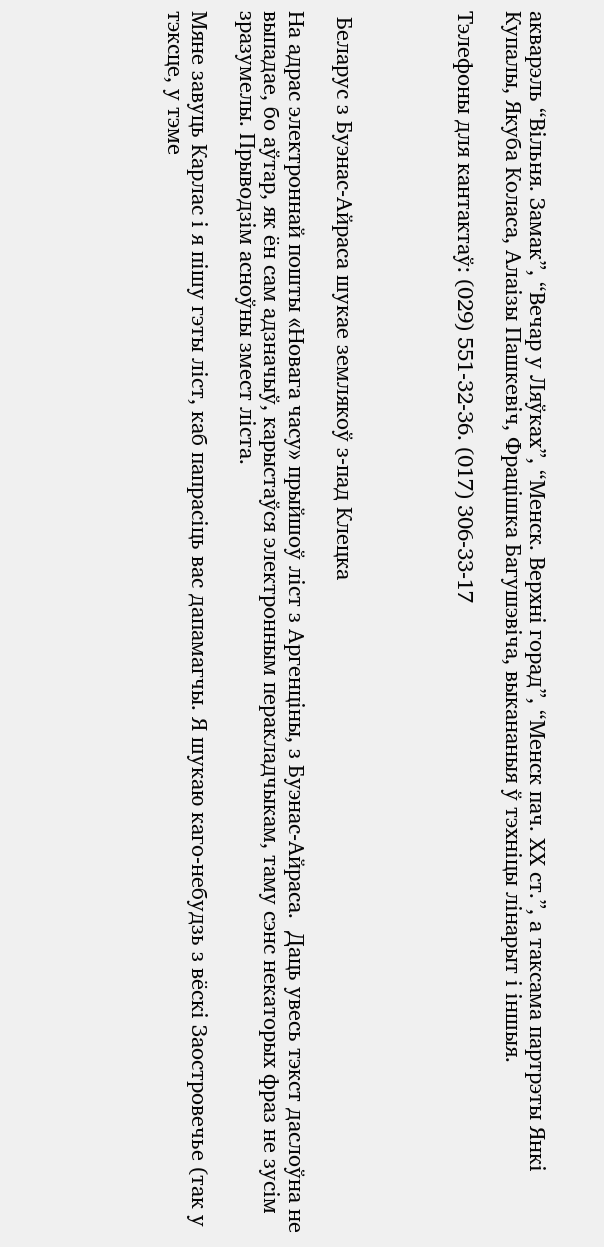акварэль “Вільня. Замак”, “Вечар у Ляўках”, “Менск. Верхні горад”, “Менск пач. ХХ ст.”, а таксама партрэты Янкі Купалы, Якуба Коласа, Алаізы Пашкевіч, Фрацішка Багушэвіча, выкананыя ў тэхніцы лінарыт і іншыя.

Тэлефоны для кантактаў: (029) 551-32-36. (017) 306-33-17




 Беларус з Буэнас-Айраса шукае землякоў з-пад Клецка

На адрас электроннай пошты «Новага часу» прыйшоў ліст з Аргенціны, з Буэнас-Айраса.  Даць увесь тэкст даслоўна не выпадае, бо аўтар, як ён сам адзначыў, карыстаўся электронным перакладчыкам, таму сэнс некаторых фраз не зусім зразумелы. Прыводзім асноўны змест ліста.

Мяне завуць Карлас і я пішу гэты ліст, каб папрасіць вас дапамагчы. Я шукаю каго-небудзь з вёскі Заостровечье (так у тэксце, у тэме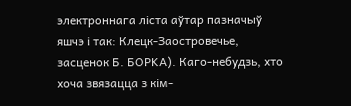электроннага ліста аўтар пазначыў яшчэ і так: Клецк-Заостровечье, засценок Б. БОРKA). Каго-небудзь, хто хоча звязацца з кім-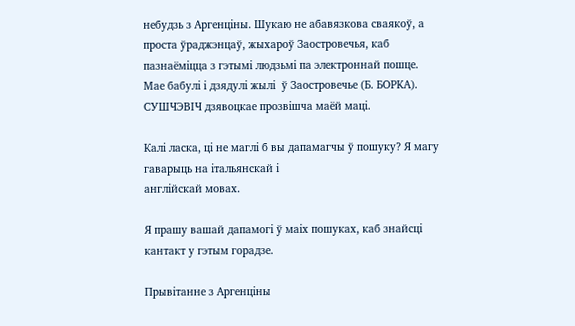небудзь з Аргенціны. Шукаю не абавязкова сваякоў, а проста ўраджэнцаў, жыхароў Заостровечья, каб пазнаёміцца з гэтымі людзьмі па электроннай пошце.
Мае бабулі і дзядулі жылі  ў Заостровечье (Б. БОРKA).
СУШЧЭВІЧ дзявоцкае прозвішча маёй маці.

Калі ласка, ці не маглі б вы дапамагчы ў пошуку? Я магу гаварыць на італьянскай і
англійскай мовах.

Я прашу вашай дапамогі ў маіх пошуках, каб знайсці кантакт у гэтым горадзе.

Прывітанне з Аргенціны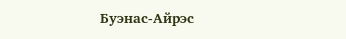Буэнас-Айрэс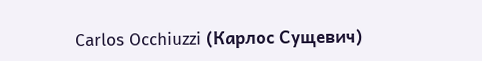Carlos Occhiuzzi (Карлос Сущевич)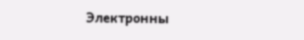Электронны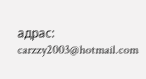адрас: carzzy2003@hotmail.com